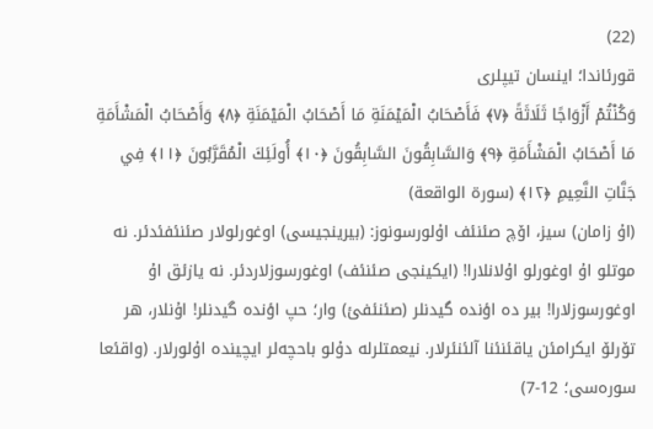(22)
قورئاندا؛ اینسان تیپلری
وَكُنْتُمْ أَزْوَاجًا ثَلَاثَةً ﴿۷﴾ فَأَصْحَابُ الْمَيْمَنَةِ مَا أَصْحَابُ الْمَيْمَنَةِ ﴿۸﴾ وَأَصْحَابُ الْمَشْأَمَةِ مَا أَصْحَابُ الْمَشْأَمَةِ ﴿۹﴾ وَالسَّابِقُونَ السَّابِقُونَ ﴿۱۰﴾ أُولَئِكَ الْمُقَرَّبُونَ ﴿۱۱﴾ فِي جَنَّاتِ النَّعِيمِ ﴿۱۲﴾ (سورة الواقعة)
(اۇ زامان) سیز، اۆچ صئنئف اۇلورسونوز: (بیرینجیسی) اوغورلولار صئنئفئدئر. نە موتلو اۇ اوغورلو اۇلانلارا! (ایکینجی صئنئف) اوغورسوزلاردئر. نە یازئق اۇ اوغورسوزلارا! بیر دە اؤندە گیدنلر (صئنئفئ) وار؛ حپ اؤندە گیدنلر! اۇنلار، هر تۆرلۆ ایکرامئن یاقئنئنا آلئنئرلار. نیعمتلرلە دۇلو باحچەلر ایچیندە اۇلورلار. (واقئعا سورەسی؛ 12-7)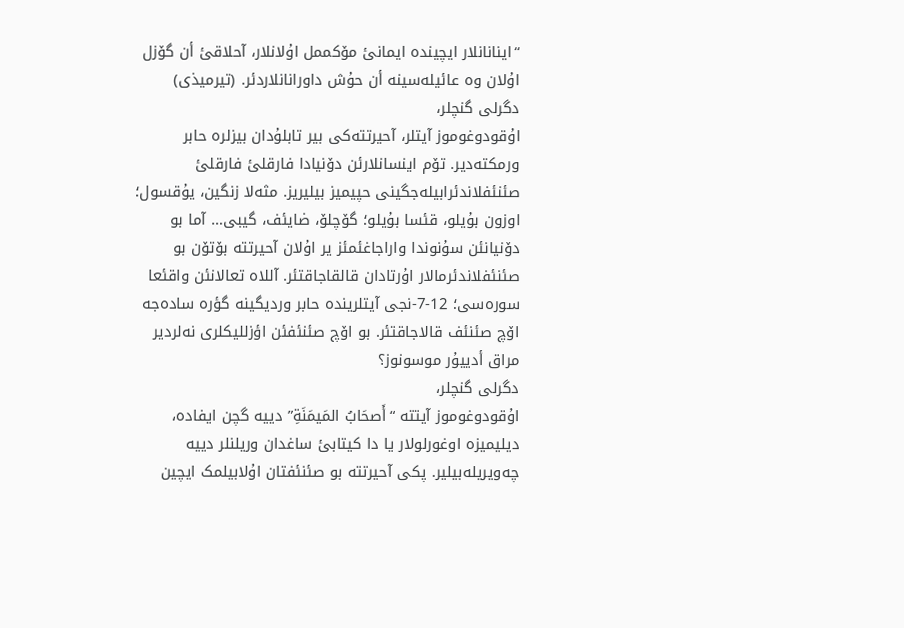“اینانانلار ایچیندە ایمانئ مۆکممل اۇلانلار، آحلاقئ أن گۆزل اۇلان وە عائیلەسینە أن حۇش داورانانلاردئر. (تیرمیذی)
دگرلی گنچلر،
اۇقودوغوموز آیتلر، آحیرتتەکی بیر تابلۇدان بیزلرە حابر ورمکتەدیر. تۆم اینسانلارئن دۆنیادا فارقلئ فارقلئ صئنئفلاندئرابیلەجگینی حپیمیز بیلیریز. مثەلا زنگین، یۇقسول؛ اوزون بۇیلو، قئسا بۇیلو؛ گۆچلۆ، ضایئف، گیبی… آما بو دۆنیانئن سۇنوندا واراجاغئمئز یر اۇلان آحیرتتە بۆتۆن بو صئنئفلاندئرمالار اۇرتادان قالقاجاقتئر. آللاە تعالانئن واقئعا سورەسی؛ 12-7-نجی آیتلریندە حابر وردیگینە گؤرە سادەجە اۆچ صئنئف قالاجاقتئر. بو اۆچ صئنئفئن اؤزللیکلری نەلردیر مراق أدییۇر موسونوز؟
دگرلی گنچلر،
اۇقودوغوموز آیتتە “أَصحَابُ المَیمَنَةِ” دییە گچن ایفادە، دیلیمیزە اوغورلولار یا دا کیتابئ ساغدان وریلنلر دییە چەویریلەبیلیر. پکی آحیرتتە بو صئنئفتان اۇلابیلمک ایچین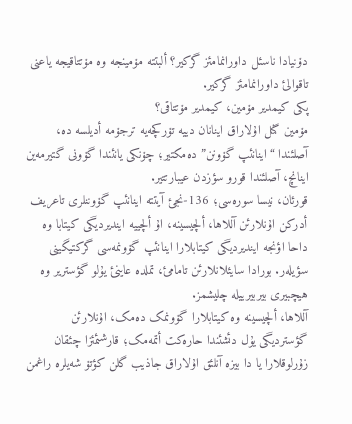دۆنیادا ناسئل داورانمامئز گرکیر؟ ألبتتە مۆمینجە وە مۆتتاقیجە یاعنی تاقوالئ داورانمامئز گرکیر.
پکی کیمدیر مۆمین، کیمدیر مۆتتاقی؟
مۆمین گنل اۇلاراق اینانان دییە تۆرکچەیە ترجۆمە أدیلسە دە، آصلئندا “اینانئپ گۆونن” دەمکتیر؛ چۆنکی یانئندا گۆونی گتیرمەین اینانچ، آصلئندا قورو سؤزدن عیبارتتیر.
قورئان، نیسا سورەسی؛ 136-نجئ آیتتە اینانئپ گۆوننلری تاعریف أدرکن اۇنلارئن آللاها، ألچیسینە، اۇ ألچییە ایندیردیگی کیتابا وە داحا اؤنجە ایندیردیگی کیتابلارا اینانئپ گۆونمەسی گرکتیگینی سؤیلەر. بورادا سایئلانلارئن تامامئ، تملدە عاینئ یۇلو گؤستریر وە هیچبیری بیربیرییلە چلیشمز.
آللاها، ألچیسینە وە کیتابلارا گۆونمک دەمک، اۇنلارئن گؤستردیگی یۇل دئشئندا حارەکت أتمەمک؛ قارشئمئزا چئقان زۇرلوقلارا یا دا بیزە آنلئق اۇلاراق جاذیب گلن کؤتۆ شەیلرە راغمن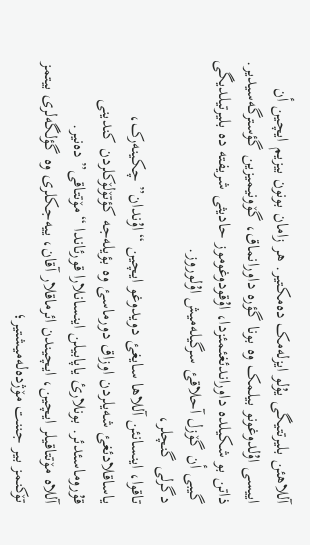آللاهئن بلیرتتیگی یۇلو ایزلەمک دەمکتیر. هر زامان بونون بیزیم ایچین أن اییسی اۇلدوغونو بیلمک وە بونا گؤرە داورانماق، گۆونیمیزین گؤسترگەسیدیر. ذاتن بو شکیلدە داوراندئغئمئزدا، اۇقودوغوموز حادیثی شریفتە دە بلیرتیلدیگی گیبی أن گۆزل آحلاقئ سرگیلەمیش اۇلوروز.
دگرلی گنچلر،
تاقوا، اینسانئن آللاها سایغئ دویدوغو ایچین “اۇندان” چکینەرک، یاساقلادئغئ شەیلردن اوزاق دورماسئ وە بؤیلەجە کؤتۆلۆکلردن کندینی قۇروماسئدئر. بونلارئ یاپابیلن اینسانلارا قورئاندا “مۆتتاقی” دەنیر.
آللاە مۆتتاقیلر ایچین، ایچیندن ائرماقلار آقان، ییەجکلری وە گؤلگەلری بیتمز تۆکنمز بیر جننت مۆژدەلەمیشتیر؛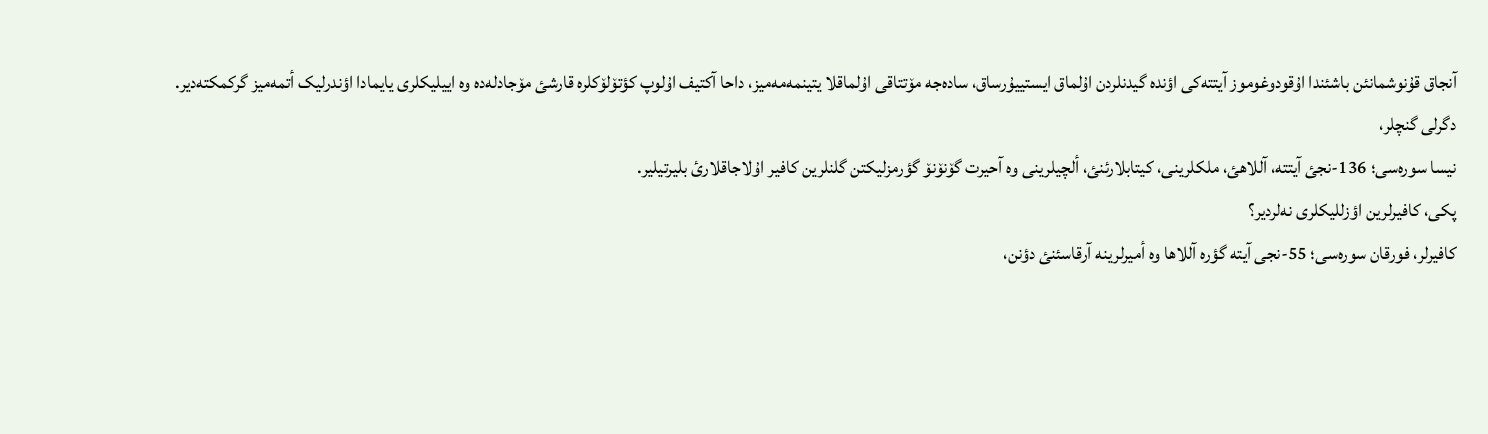آنجاق قۇنوشمانئن باشئندا اۇقودوغوموز آیتتەکی اؤندە گیدنلردن اۇلماق ایستییۇرساق، سادەجە مۆتتاقی اۇلماقلا یتینمەمەمیز، داحا آکتیف اۇلوپ کؤتۆلۆکلرە قارشئ مۆجادلەدە وە اییلیکلری یایمادا اؤندرلیک أتمەمیز گرکمکتەدیر.
دگرلی گنچلر،
نیسا سورەسی؛ 136-نجئ آیتتە، آللاهئ، ملکلرینی، کیتابلارئنئ، ألچیلرینی وە آحیرت گۆنۆنۆ گؤرمزلیکتن گلنلرین کافیر اۇلاجاقلارئ بلیرتیلیر.
پکی، کافیرلرین اؤزللیکلری نەلردیر؟
کافیرلر، فورقان سورەسی؛ 55-نجی آیتە گؤرە آللاها وە أمیرلرینە آرقاسئنئ دؤنن،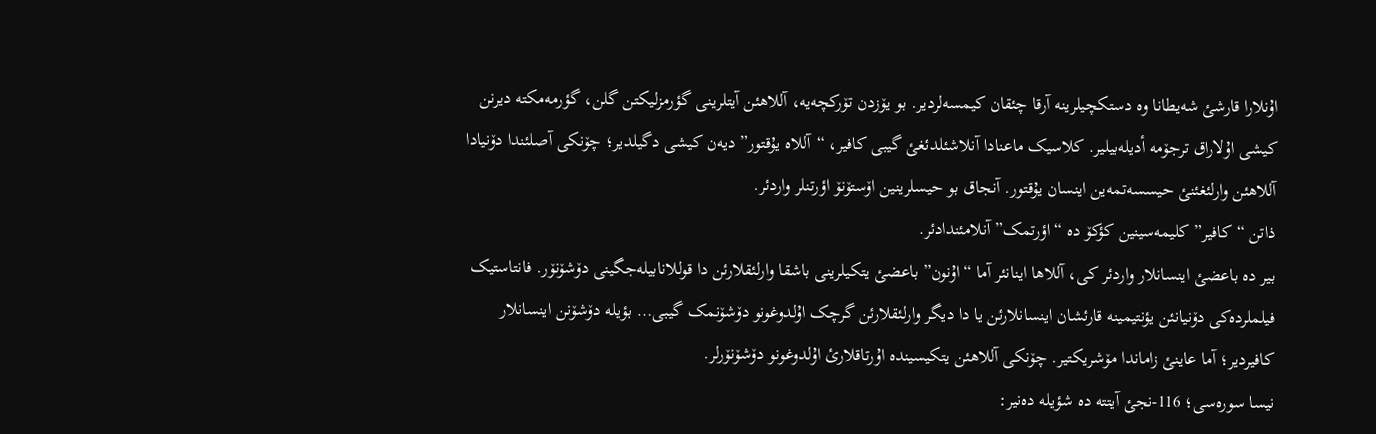اۇنلارا قارشئ شەیطانا وە دستکچیلرینە آرقا چئقان کیمسەلردیر. بو یۆزدن تۆرکچەیە، آللاهئن آیتلرینی گؤرمزلیکتن گلن، گؤرمەمکتە دیرنن کیشی اۇلاراق ترجۆمە أدیلەبیلیر. کلاسیک ماعنادا آنلاشئلدئغئ گیبی کافیر، “آللاە یۇقتور” دیەن کیشی دگیلدیر؛ چۆنکی آصلئندا دۆنیادا آللاهئن وارلئغئنئ حیسسەتمەین اینسان یۇقتور. آنجاق بو حیسلرینین اۆستۆنۆ اؤرتنلر واردئر.
ذاتن “کافیر” کلیمەسینین کؤکۆ دە “اؤرتمک” آنلامئندادئر.
بیر دە باعضئ اینسانلار واردئر کی، آللاها اینانئر آما “اۇنون” باعضئ یتکیلرینی باشقا وارلئقلارئن دا قوللانابیلەجگینی دۆشۆنۆر. فانتاستیک فیلملردەکی دۆنیانئن یؤنتیمینە قارئشان اینسانلارئن یا دا دیگر وارلئقلارئن گرچک اۇلدوغونو دۆشۆنمک گیبی… بؤیلە دۆشۆنن اینسانلار کافیردیر؛ آما عاینئ زاماندا مۆشریکتیر. چۆنکی آللاهئن یتکیسیندە اۇرتاقلارئ اۇلدوغونو دۆشۆنۆرلر.
نیسا سورەسی؛ 116-نجئ آیتتە دە شؤیلە دەنیر: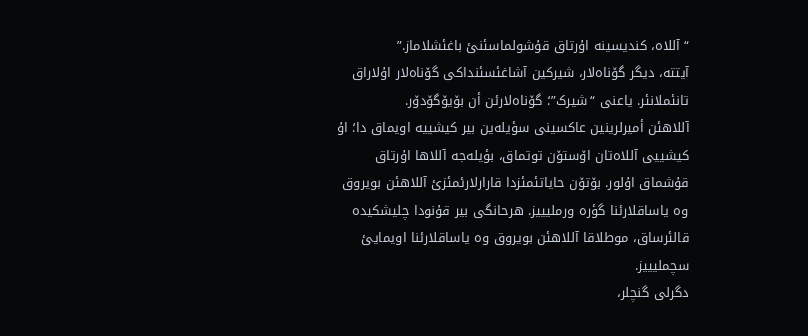“آللاە، کندیسینە اۇرتاق قۇشولماسئنئ باغئشلاماز.”
آیتتە، دیگر گۆناەلار، شیرکین آشاغئسئنداکی گۆناەلار اۇلاراق تانئملانئر. یاعنی “شیرک”؛ گۆناەلارئن أن بۆیۆگۆدۆر.
آللاهئن أمیرلرینین عاکسینی سؤیلەین بیر کیشییە اویماق دا؛ اۇ کیشییی آللاەتان اۆستۆن توتماق، بؤیلەجە آللاها اۇرتاق قۇشماق اۇلور. بۆتۆن حایاتئمئزدا قارارلارئمئزئ آللاهئن بویروق وە یاساقلارئنا گؤرە ورملیییز. هرحانگی بیر قۇنودا چلیشکیدە قالئرساق، موطلاقا آللاهئن بویروق وە یاساقلارئنا اویمایئ سچملیییز.
دگرلی گنچلر،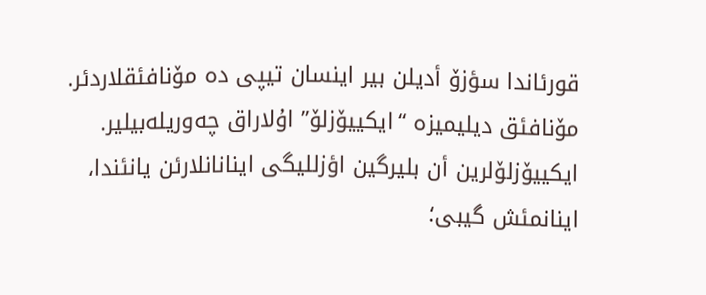قورئاندا سؤزۆ أدیلن بیر اینسان تیپی دە مۆنافئقلاردئر. مۆنافئق دیلیمیزە “ایکییۆزلۆ” اۇلاراق چەوریلەبیلیر. ایکییۆزلۆلرین أن بلیرگین اؤزللیگی اینانانلارئن یانئندا، اینانمئش گیبی؛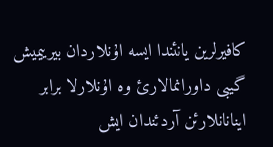کافیرلرین یانئندا ایسە اۇنلاردان بیرییمیش گیبی داورانمالارئ وە اۇنلارلا برابر اینانانلارئن آردئندان ایش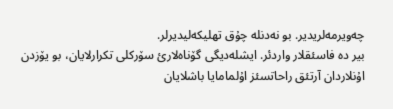چەویرمەلریدیر. بو نەدنلە چۇق تهلیکەلیدیرلر.
بیر دە فاسئقلار واردئر. ایشلەدیگی گۆناەلارئ سۆرکلی تکرارلایان، بو یۆزدن اۇنلاردان آرتئق راحاتسئز اۇلمامایا باشلایان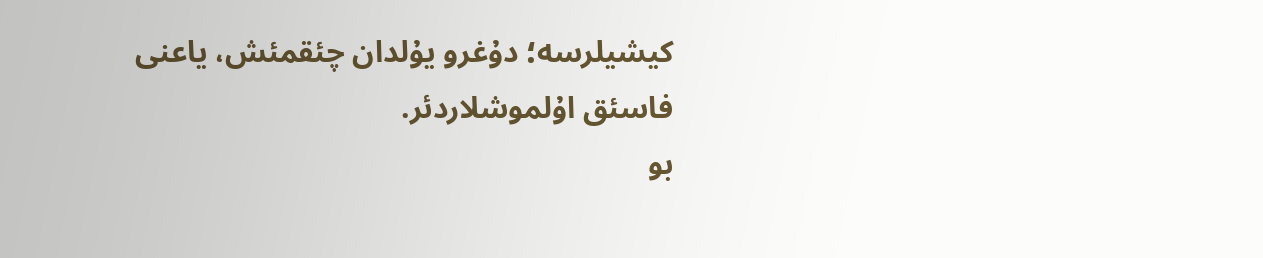کیشیلرسە؛ دۇغرو یۇلدان چئقمئش، یاعنی فاسئق اۇلموشلاردئر.
بو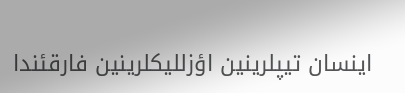اینسان تیپلرینین اؤزللیکلرینین فارقئندا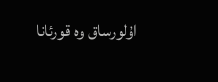اۇلورساق وە قورئانا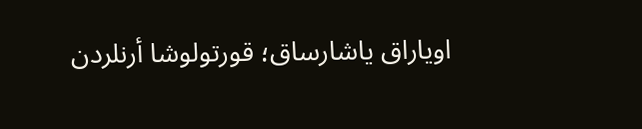اویاراق یاشارساق؛ قورتولوشا أرنلردن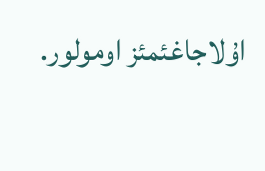اۇلاجاغئمئز اومولور.